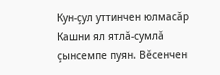Кун-çул уттинчен юлмасăр
Кашни ял ятлă-сумлă çынсемпе пуян. Вĕсенчен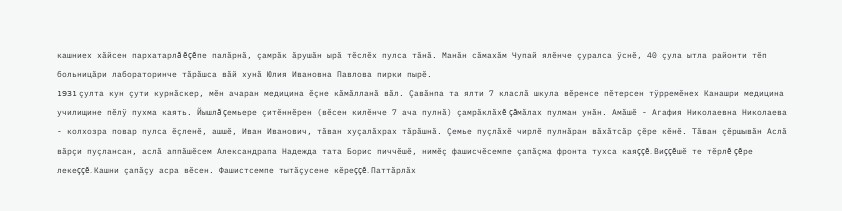кашниех хăйсен пархатарлă ĕçĕпе палăрнă, çамрăк ăрушăн ырă тĕслĕх пулса тăнă. Манăн сăмахăм Чупай ялĕнче çуралса ÿснĕ, 40 çула ытла районти тĕп больницăри лабораторинче тăрăшса вăй хунă Юлия Ивановна Павлова пирки пырĕ.
1931 çулта кун çути курнăскер, мĕн ачаран медицина ĕçне кăмăлланă вăл. Çавăнпа та ялти 7 класлă шкула вĕренсе пĕтерсен тÿрремĕнех Канашри медицина училищине пĕлÿ пухма каять. Йышлă çемьере çитĕннĕрен (вĕсен килĕнче 7 ача пулнă) çамрăклăхĕ çăмăлах пулман унăн. Амăшĕ - Агафия Николаевна Николаева - колхозра повар пулса ĕçленĕ, ашшĕ, Иван Иванович, тăван хуçалăхрах тăрăшнă. Çемье пуçлăхĕ чирлĕ пулнăран вăхăтсăр çĕре кĕнĕ. Тăван çĕршывăн Аслă вăрçи пуçлансан, аслă аппăшĕсем Александрапа Надежда тата Борис пиччĕшĕ, нимĕç фашисчĕсемпе çапăçма фронта тухса каяççĕ. Виççĕшĕ те тĕрлĕ çĕре лекеççĕ. Кашни çапăçу асра вĕсен. Фашистсемпе тытăçусене кĕреççĕ. Паттăрлăх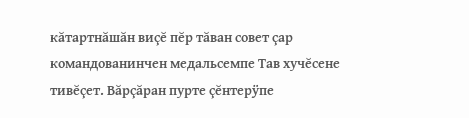кăтартнăшăн виçĕ пĕр тăван совет çар командованинчен медальсемпе Тав хучĕсене тивĕçет. Вăрçăран пурте çĕнтерÿпе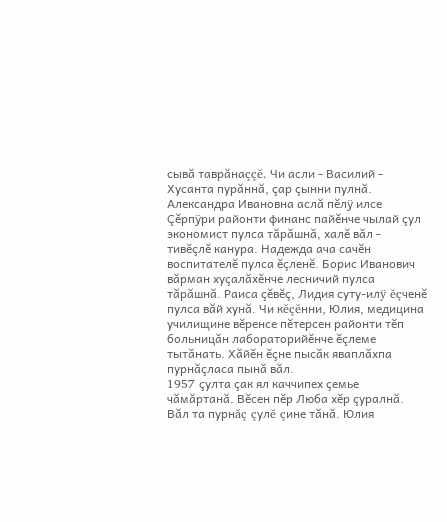сывă таврăнаççĕ. Чи асли - Василий - Хусанта пурăннă, çар çынни пулнă. Александра Ивановна аслă пĕлÿ илсе Çĕрпÿри районти финанс пайĕнче чылай çул экономист пулса тăрăшнă, халĕ вăл - тивĕçлĕ канура. Надежда ача сачĕн воспитателĕ пулса ĕçленĕ. Борис Иванович вăрман хуçалăхĕнче лесничий пулса тăрăшнă. Раиса çĕвĕç, Лидия суту-илÿ ĕçченĕ пулса вăй хунă. Чи кĕçĕнни, Юлия, медицина училищине вĕренсе пĕтерсен районти тĕп больницăн лабораторийĕнче ĕçлеме тытăнать. Хăйĕн ĕçне пысăк яваплăхпа пурнăçласа пынă вăл.
1957 çулта çак ял каччипех çемье чăмăртанă. Вĕсен пĕр Люба хĕр çуралнă. Вăл та пурнăç çулĕ çине тăнă. Юлия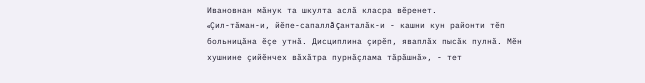Ивановнан мăнук та шкулта аслă класра вĕренет.
«Çил-тăман-и, йĕпе-сапаллă çанталăк-и - кашни кун районти тĕп больницăна ĕçе утнă. Дисциплина çирĕп, яваплăх пысăк пулнă. Мĕн хушнине çийĕнчех вăхăтра пурнăçлама тăрăшнă», - тет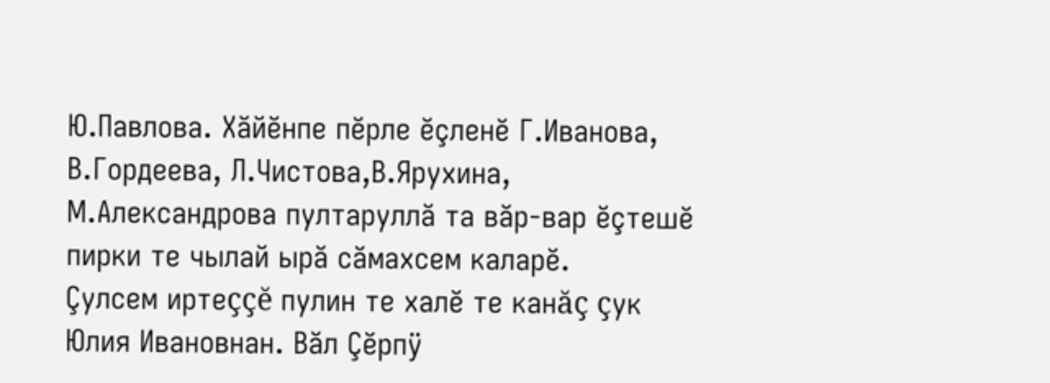Ю.Павлова. Хăйĕнпе пĕрле ĕçленĕ Г.Иванова, В.Гордеева, Л.Чистова,В.Ярухина, М.Александрова пултаруллă та вăр-вар ĕçтешĕ пирки те чылай ырă сăмахсем каларĕ.
Çулсем иртеççĕ пулин те халĕ те канăç çук Юлия Ивановнан. Вăл Çĕрпÿ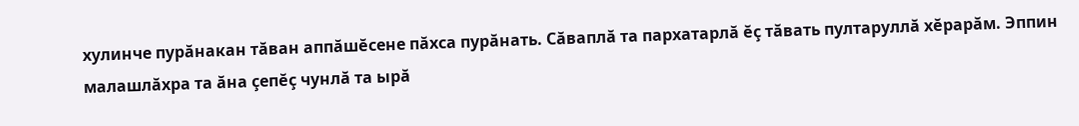хулинче пурăнакан тăван аппăшĕсене пăхса пурăнать. Сăваплă та пархатарлă ĕç тăвать пултаруллă хĕрарăм. Эппин малашлăхра та ăна çепĕç чунлă та ырă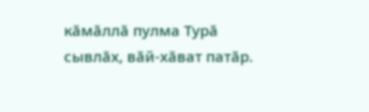кăмăллă пулма Турă сывлăх, вăй-хăват патăр.